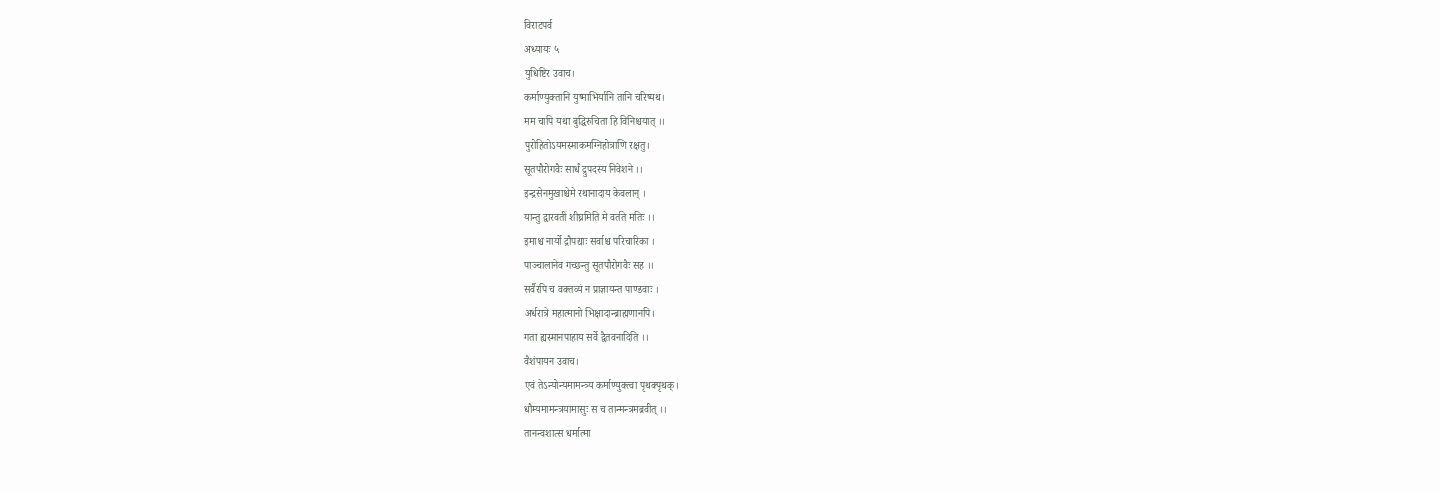विराटपर्व
अध्यायः ५
युधिष्टिर उवाच।
कर्माण्युक्तानि युष्माभिर्यानि तानि चरिष्यथ।
मम चापि यथा बुद्धिरुचिता हि विनिश्चयात् ।।
पुरोहितोऽयमस्माकमग्निहोत्राणि रक्षतु।
सूतपौरोगवैः सार्धं द्रुपदस्य निवेशने ।।
इन्द्रसेनमुखाश्चेमे रथानादाय केवलान् ।
यान्तु द्वारवतीं शीघ्रमिति मे वर्तते मतिः ।।
इमाश्च नार्यो द्रौपद्याः सर्वाश्च परिचारिका ।
पाञ्चालानेव गच्छन्तु सूतपौरोगवैः सह ।।
सर्वैरपि च वक्तव्यं न प्राज्ञायन्त पाण्डवाः ।
अर्धरात्रे महात्मानो भिक्षादान्ब्राह्मणानपि।
गता ह्यस्मानपाहाय सर्वे द्वैतवनादिति ।।
वैशंपायन उवाच।
एवं तेऽन्योन्यमामन्त्र्य कर्माण्युक्त्वा पृथक्पृथक्।
धौम्यमामन्त्रयामासुः स च तान्मन्त्रमब्रवीत् ।।
तानन्वशात्स धर्मात्मा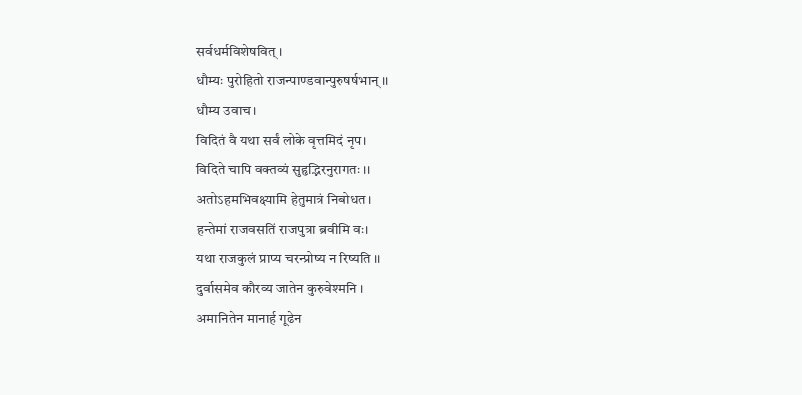सर्वधर्मविशेषवित् ।
धौम्यः पुरोहितो राजन्पाण्डवान्पुरुषर्षभान् ।।
धौम्य उवाच।
विदितं वै यथा सर्वं लोके वृत्तमिदं नृप।
विदिते चापि वक्तव्यं सुहृद्भिरनुरागतः ।।
अतोऽहमभिवक्ष्यामि हेतुमात्रं निबोधत।
हन्तेमां राजवसतिं राजपुत्रा ब्रवीमि वः।
यथा राजकुलं प्राप्य चरन्प्रोष्य न रिष्यति ।।
दुर्वासमेव कौरव्य जातेन कुरुवेश्मनि ।
अमानितेन मानार्ह गूढेन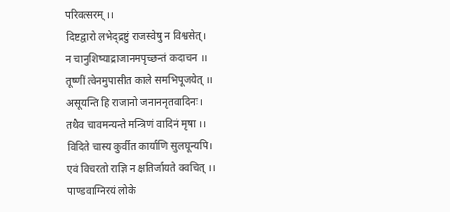परिवत्सरम् ।।
दिष्टद्वारो लभेद्द्रष्टुं राजस्वेषु न विश्वसेत्।
न चानुशिष्याद्राजानमपृच्छन्तं कदाचन ।।
तूष्णीं त्वेनमुपासीत काले समभिपूजयेत् ।।
असूयन्ति हि राजानो जनाननृतवादिनः।
तथैव चावमन्यन्ते मन्त्रिणं वादिनं मृषा ।।
विदिते चास्य कुर्वीत कार्याणि सुलघून्यपि।
एवं विचरतो राज्ञि न क्षतिर्जायते क्वचित् ।।
पाण्डवाग्निरयं लोके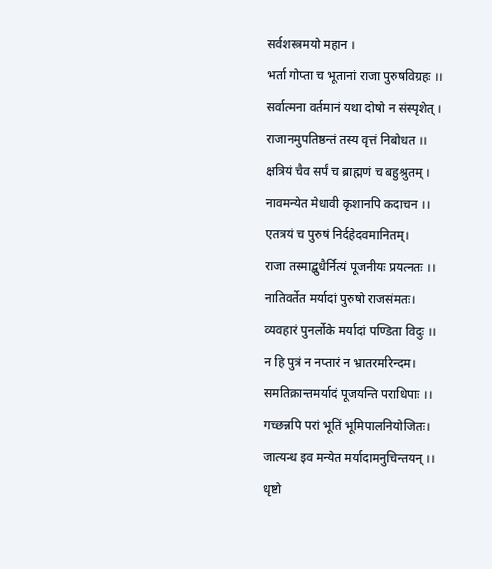सर्वशस्त्रमयो महान ।
भर्ता गोप्ता च भूतानां राजा पुरुषविग्रहः ।।
सर्वात्मना वर्तमानं यथा दोषो न संस्पृशेत् ।
राजानमुपतिष्ठन्तं तस्य वृत्तं निबोधत ।।
क्षत्रियं चैव सर्पं च ब्राह्मणं च बहुश्रुतम् ।
नावमन्येत मेधावी कृशानपि कदाचन ।।
एतत्रयं च पुरुषं निर्दहेदवमानितम्।
राजा तस्माद्बुधैर्नित्यं पूजनीयः प्रयत्नतः ।।
नातिवर्तेत मर्यादां पुरुषो राजसंमतः।
व्यवहारं पुनर्लोके मर्यादां पण्डिता विदुः ।।
न हि पुत्रं न नप्तारं न भ्रातरमरिन्दम।
समतिक्रान्तमर्यादं पूजयन्ति पराधिपाः ।।
गच्छन्नपि परां भूतिं भूमिपालनियोजितः।
जात्यन्ध इव मन्येत मर्यादामनुचिन्तयन् ।।
धृष्टो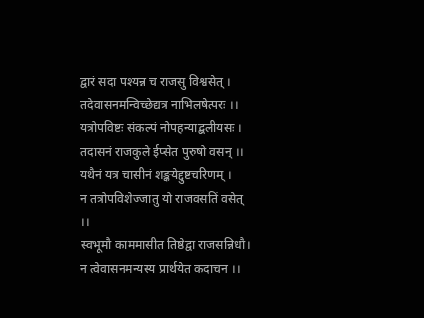द्वारं सदा पश्यन्न च राजसु विश्वसेत् ।
तदेवासनमन्विच्छेद्यत्र नाभिलषेत्परः ।।
यत्रोपविष्टः संकल्पं नोपहन्याद्बलीयसः ।
तदासनं राजकुले ईप्सेत पुरुषो वसन् ।।
यथैनं यत्र चासीनं शङ्कयेद्दुष्टचरिणम् ।
न तत्रोपविशेज्जातु यो राजवसतिं वसेत् ।।
स्वभूमौ काममासीत तिष्ठेद्वा राजसन्निधौ।
न त्वेवासनमन्यस्य प्रार्थयेत कदाचन ।।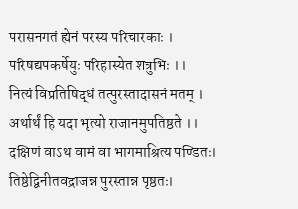परासनगतं ह्येनं परस्य परिचारकाः ।
परिषद्यपकर्षेयुः परिहास्येत शत्रुभिः ।।
नित्यं विप्रतिषिद्धं तत्पुरस्तादासनं मतम् ।
अर्थार्थं हि यदा भृत्यो राजानमुपतिष्ठते ।।
दक्षिणं वाऽथ वामं वा भागमाश्रित्य पण्डितः।
तिष्ठेद्विनीतवद्राजन्न पुरस्तान्न पृष्ठतः।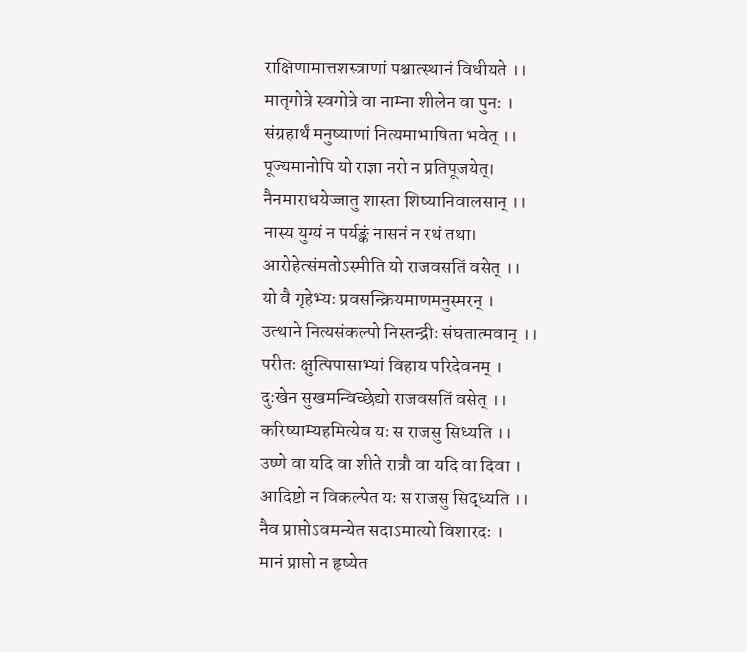राक्षिणामात्तशस्त्राणां पश्चात्स्थानं विधीयते ।।
मातृगोत्रे स्वगोत्रे वा नाम्ना शीलेन वा पुनः ।
संग्रहार्थं मनुष्याणां नित्यमाभाषिता भवेत् ।।
पूज्यमानोपि यो राज्ञा नरो न प्रतिपूजयेत्।
नैनमाराधयेज्जातु शास्ता शिष्यानिवालसान् ।।
नास्य युग्यं न पर्यङ्कं नासनं न रथं तथा।
आरोहेत्संमतोऽस्मीति यो राजवसतिं वसेत् ।।
यो वै गृहेभ्यः प्रवसन्क्रियमाणमनुस्मरन् ।
उत्थाने नित्यसंकल्पो निस्तन्द्रीः संघतात्मवान् ।।
परीतः क्षुत्पिपासाभ्यां विहाय परिदेवनम् ।
दुःखेन सुखमन्विच्छेद्यो राजवसतिं वसेत् ।।
करिष्याम्यहमित्येव यः स राजसु सिध्यति ।।
उष्णे वा यदि वा शीते रात्रौ वा यदि वा दिवा ।
आदिष्टो न विकल्पेत यः स राजसु सिद्ध्यति ।।
नैव प्राप्तोऽवमन्येत सदाऽमात्यो विशारदः ।
मानं प्राप्तो न हृष्येत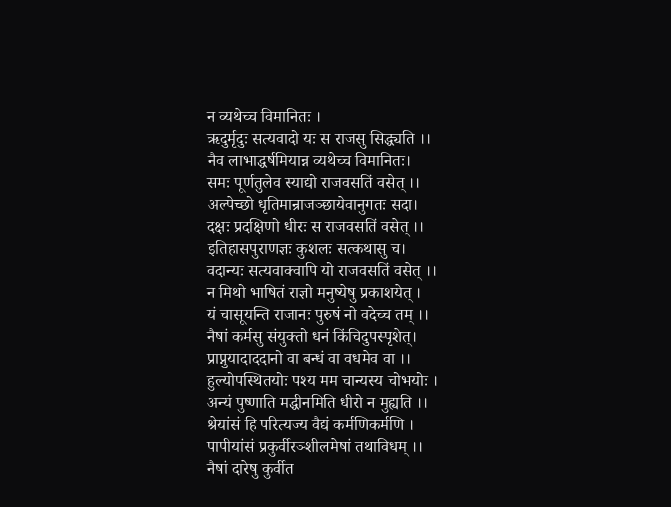न व्यथेच्च विमानितः ।
ऋदुर्मृदुः सत्यवादो यः स राजसु सिद्ध्यति ।।
नैव लाभाद्धर्षमियान्न व्यथेच्च विमानितः।
समः पूर्णतुलेव स्याद्यो राजवसतिं वसेत् ।।
अल्पेच्छो धृतिमान्राजञ्छायेवानुगतः सदा।
दक्षः प्रदक्षिणो धीरः स राजवसतिं वसेत् ।।
इतिहासपुराणज्ञः कुशलः सत्कथासु च।
वदान्यः सत्यवाक्वापि यो राजवसतिं वसेत् ।।
न मिथो भाषितं राज्ञो मनुष्येषु प्रकाशयेत् ।
यं चासूयन्ति राजानः पुरुषं नो वदेच्च तम् ।।
नैषां कर्मसु संयुक्तो धनं किंचिदुपस्पृशेत्।
प्राप्नुयादाददानो वा बन्धं वा वधमेव वा ।।
हुल्योपस्थितयोः पश्य मम चान्यस्य चोभयोः ।
अन्यं पुष्णाति मद्धीनमिति धीरो न मुह्यति ।।
श्रेयांसं हि परित्यज्य वैद्यं कर्मणिकर्मणि ।
पापीयांसं प्रकुर्वीरञ्शीलमेषां तथाविधम् ।।
नैषां दारेषु कुर्वीत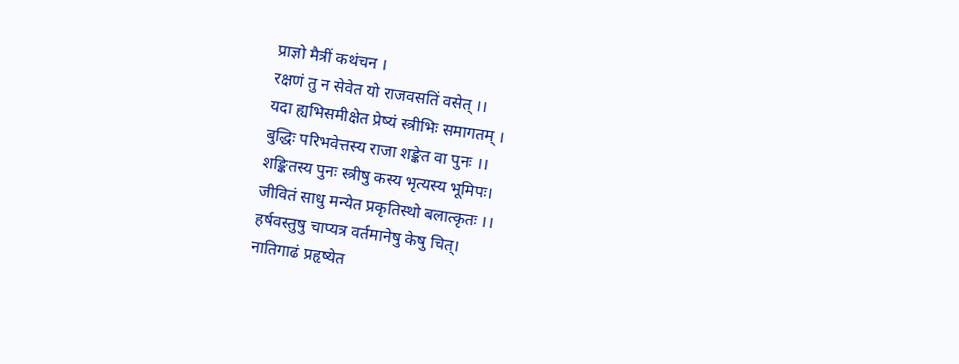प्राज्ञो मैत्रीं कथंचन ।
रक्षणं तु न सेवेत यो राजवसतिं वसेत् ।।
यदा ह्यभिसमीक्षेत प्रेष्यं स्त्रीभिः समागतम् ।
बुद्धिः परिभवेत्तस्य राजा शङ्केत वा पुनः ।।
शङ्कितस्य पुनः स्त्रीषु कस्य भृत्यस्य भूमिपः।
जीवितं साधु मन्येत प्रकृतिस्थो बलात्कृतः ।।
हर्षवस्तुषु चाप्यत्र वर्तमानेषु केषु चित्।
नातिगाढं प्रहृष्येत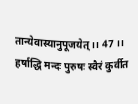तान्येवास्यानुपूजयेत् ।। 47 ।।
हर्षाद्धि मन्दः पुरुषः स्वैरं कुर्वीत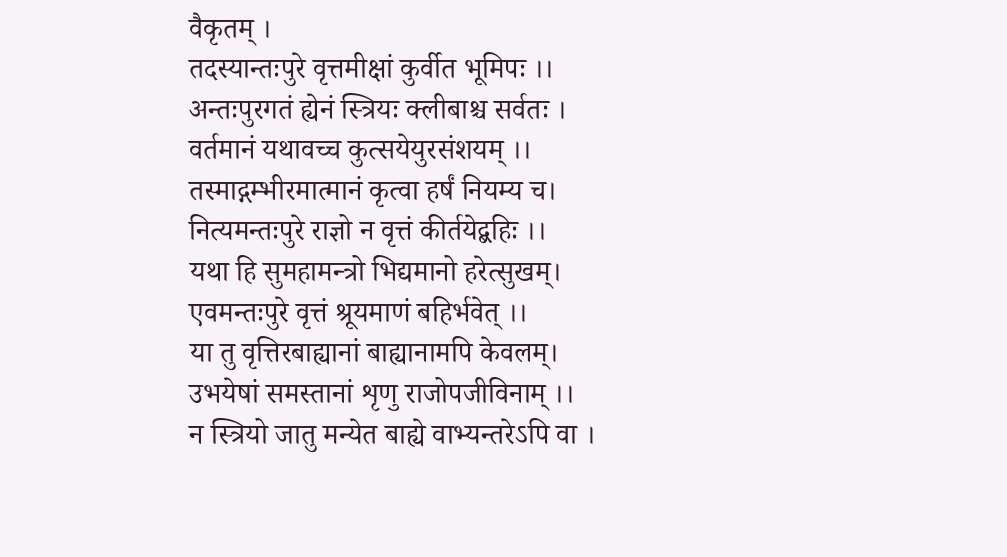वैकृतम् ।
तदस्यान्तःपुरे वृत्तमीक्षां कुर्वीत भूमिपः ।।
अन्तःपुरगतं ह्येनं स्त्रियः क्लीबाश्च सर्वतः ।
वर्तमानं यथावच्च कुत्सयेयुरसंशयम् ।।
तस्माद्गम्भीरमात्मानं कृत्वा हर्षं नियम्य च।
नित्यमन्तःपुरे राज्ञो न वृत्तं कीर्तयेद्बहिः ।।
यथा हि सुमहामन्त्रो भिद्यमानो हरेत्सुखम्।
एवमन्तःपुरे वृत्तं श्रूयमाणं बहिर्भवेत् ।।
या तु वृत्तिरबाह्यानां बाह्यानामपि केवलम्।
उभयेषां समस्तानां शृणु राजोपजीविनाम् ।।
न स्त्रियो जातु मन्येत बाह्ये वाभ्यन्तरेऽपि वा ।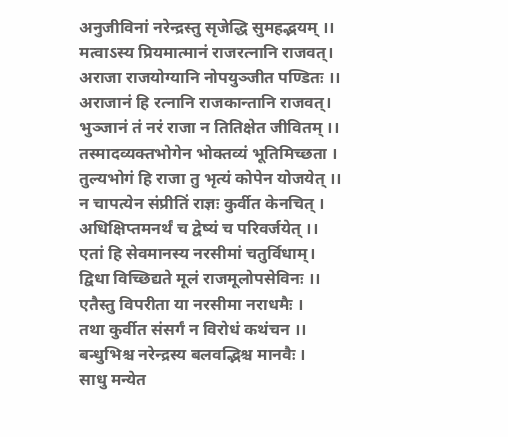अनुजीविनां नरेन्द्रस्तु सृजेद्धि सुमहद्भयम् ।।
मत्वाऽस्य प्रियमात्मानं राजरत्नानि राजवत्।
अराजा राजयोग्यानि नोपयुञ्जीत पण्डितः ।।
अराजानं हि रत्नानि राजकान्तानि राजवत्।
भुञ्जानं तं नरं राजा न तितिक्षेत जीवितम् ।।
तस्मादव्यक्तभोगेन भोक्तव्यं भूतिमिच्छता ।
तुल्यभोगं हि राजा तु भृत्यं कोपेन योजयेत् ।।
न चापत्येन संप्रीतिं राज्ञः कुर्वीत केनचित् ।
अधिक्षिप्तमनर्थं च द्वेष्यं च परिवर्जयेत् ।।
एतां हि सेवमानस्य नरसीमां चतुर्विधाम्।
द्विधा विच्छिद्यते मूलं राजमूलोपसेविनः ।।
एतैस्तु विपरीता या नरसीमा नराधमैः ।
तथा कुर्वीत संसर्गं न विरोधं कथंचन ।।
बन्धुभिश्च नरेन्द्रस्य बलवद्भिश्च मानवैः ।
साधु मन्येत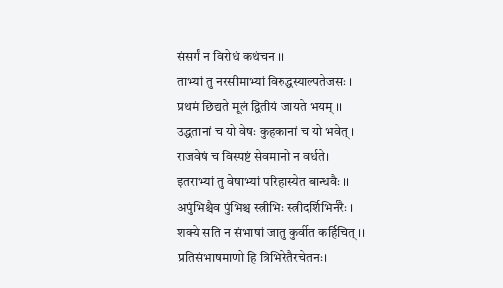संसर्गं न विरोधं कथंचन ।।
ताभ्यां तु नरसीमाभ्यां विरुद्धस्याल्पतेजसः ।
प्रथमं छिद्यते मूलं द्वितीयं जायते भयम् ।।
उद्धतानां च यो वेषः कुहकानां च यो भवेत् ।
राजवेषं च विस्पष्टं सेवमानो न वर्धते।
इतराभ्यां तु वेषाभ्यां परिहास्येत बान्धवैः ।।
अपुंभिश्चैव पुंभिश्च स्त्रीभिः स्त्रीदर्शिभिर्नरैः ।
शक्ये सति न संभाषां जातु कुर्वीत कर्हिचित् ।।
प्रतिसंभाषमाणो हि त्रिभिरेतैरचेतनः।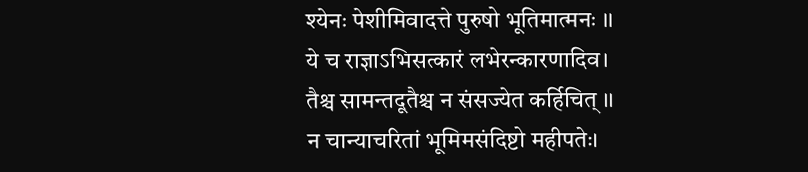श्येनः पेशीमिवादत्ते पुरुषो भूतिमात्मनः ।।
ये च राज्ञाऽभिसत्कारं लभेरन्कारणादिव।
तैश्च सामन्तदूतैश्च न संसज्येत कर्हिचित् ।।
न चान्याचरितां भूमिमसंदिष्टो महीपतेः।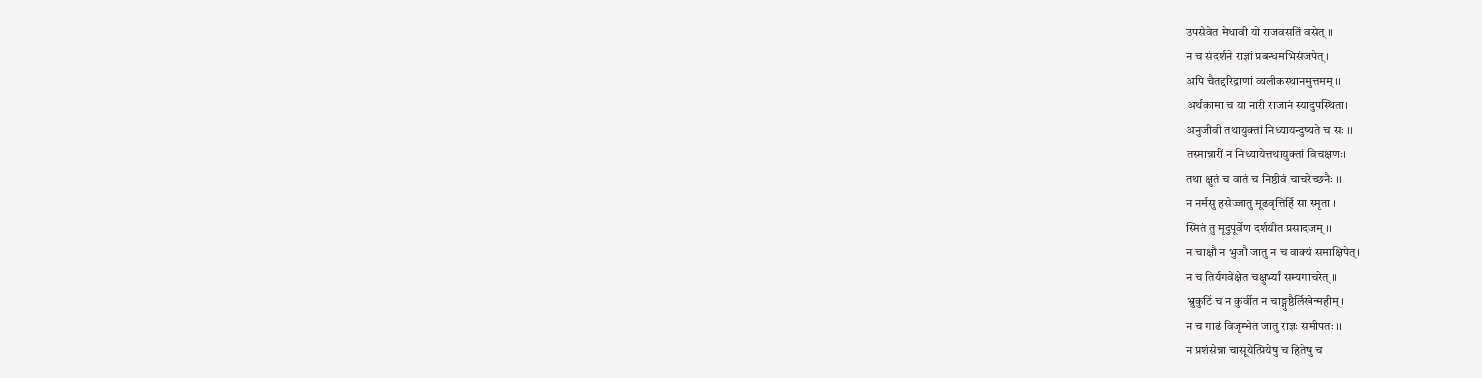उपसेवेत मेधावी यो राजवसतिं वसेत् ।।
न च संदर्शने राज्ञां प्रबन्धमभिसंजपेत् ।
अपि चैतद्दरिद्राणां व्यलीकस्थानमुत्तमम् ।।
अर्थकामा च या नारी राजानं स्यादुपस्थिता।
अनुजीवी तथायुक्तां निध्यायन्दुष्यते च सः ।।
तस्मान्नारीं न निध्यायेत्तथायुक्तां विचक्षणः।
तथा क्षुतं च वातं च निष्ठीवं चाचरेच्छनैः ।।
न नर्मसु हसेज्जातु मूढवृत्तिर्हि सा स्मृता ।
स्मितं तु मृदुपूर्वेण दर्शयीत प्रसादजम् ।।
न चाक्षौ न भुजौ जातु न च वाक्यं समाक्षिपेत्।
न च तिर्यगवेक्षेत चक्षुर्भ्यां सम्यगाचरेत् ।।
भ्रुकुटिं च न कुर्वीत न चाङ्गुष्ठैर्लिखेन्महीम्।
न च गाढं विजृम्भेत जातु राज्ञः समीपतः ।।
न प्रशंसेन्ना चासूयेत्प्रियेषु च हितेषु च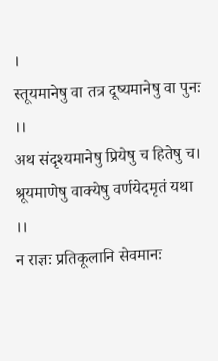।
स्तूयमानेषु वा तत्र दूष्यमानेषु वा पुनः ।।
अथ संदृश्यमानेषु प्रियेषु च हितेषु च।
श्रूयमाणेषु वाक्येषु वर्णयेदमृतं यथा ।।
न राज्ञः प्रतिकूलानि सेवमानः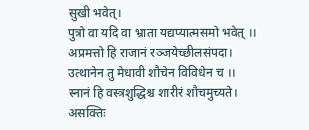सुखी भवेत्।
पुत्रो वा यदि वा भ्राता यद्यप्यात्मसमो भवेत् ।।
अप्रमत्तो हि राजानं रञ्जयेच्छीलसंपदा।
उत्थानेन तु मेधावी शौचेन विविधेन च ।।
स्नानं हि वस्त्रशुद्धिश्च शारीरं शौचमुच्यते।
असक्तिः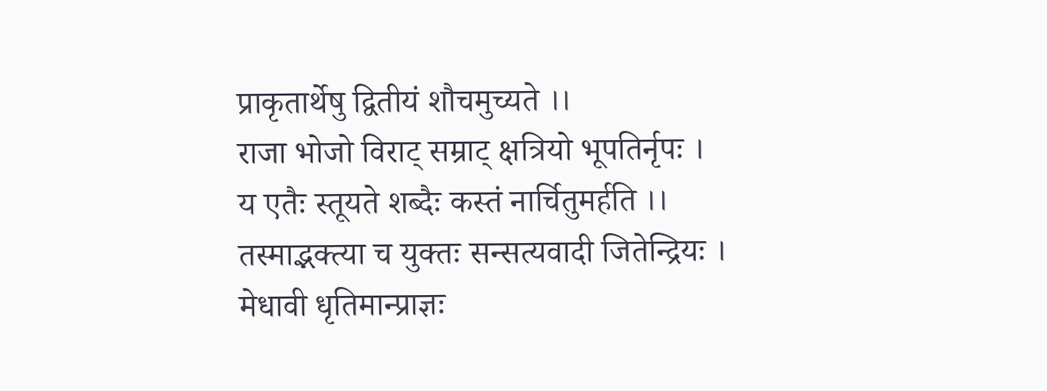प्राकृतार्थेषु द्वितीयं शौचमुच्यते ।।
राजा भोजो विराट् सम्राट् क्षत्रियो भूपतिर्नृपः ।
य एतैः स्तूयते शब्दैः कस्तं नार्चितुमर्हति ।।
तस्माद्भक्त्या च युक्तः सन्सत्यवादी जितेन्द्रियः ।
मेधावी धृतिमान्प्राज्ञः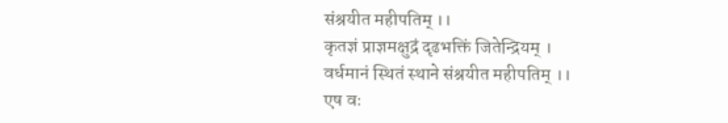संश्रयीत महीपतिम् ।।
कृतज्ञं प्राज्ञमक्षुद्रं दृढभक्तिं जितेन्द्रियम् ।
वर्धमानं स्थितं स्थाने संश्रयीत महीपतिम् ।।
एष वः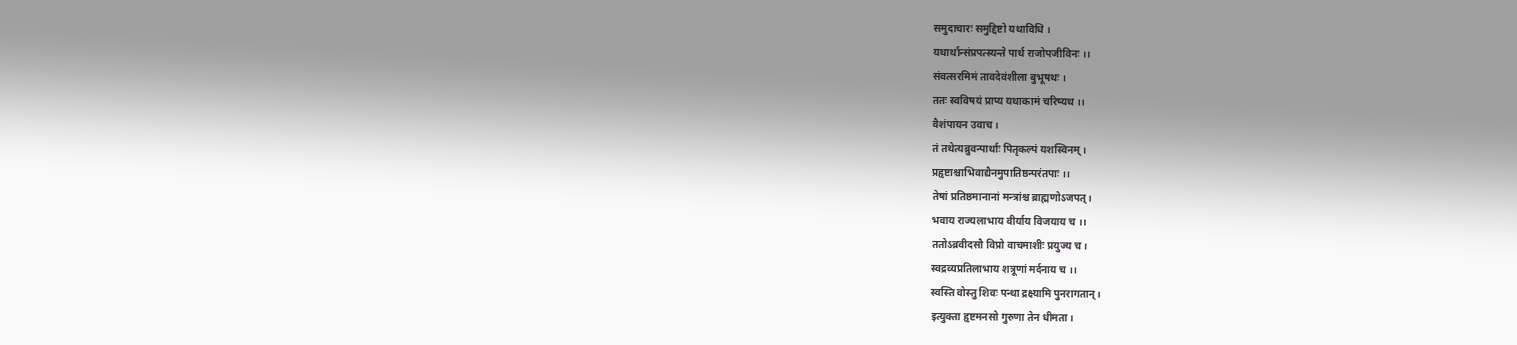समुदाचारः समुद्दिष्टो यथाविधि ।
यथार्थान्संप्रपत्स्यन्ते पार्थ राजोपजीविनः ।।
संवत्सरमिमं तावदेवंशीला बुभूषथः ।
ततः स्वविषयं प्राप्य यथाकामं चरिष्यथ ।।
वैशंपायन उवाच।
तं तथेत्यब्रुवन्पार्थाः पितृकल्पं यशस्विनम्।
प्रहृष्टाश्चाभिवाद्यैनमुपातिष्ठन्परंतपाः ।।
तेषां प्रतिष्ठमानानां मन्त्रांश्च ब्राह्मणोऽजपत्।
भवाय राज्यलाभाय वीर्याय विजयाय च ।।
ततोऽब्रवीदसौ विप्रो वाचमाशीः प्रयुज्य च।
स्वद्रव्यप्रतिलाभाय शत्रूणां मर्दनाय च ।।
स्वस्ति वोस्तु शिवः पन्था द्रक्ष्यामि पुनरागतान्।
इत्युक्ता हृष्टमनसो गुरुणा तेन धीमता।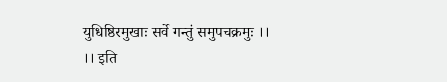युधिष्ठिरमुखाः सर्वे गन्तुं समुपचक्रमुः ।।
।। इति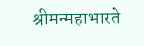श्रीमन्महाभारते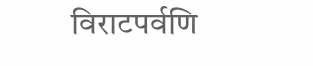विराटपर्वणि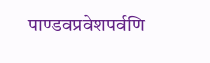पाण्डवप्रवेशपर्वणि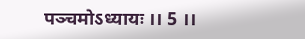पञ्चमोऽध्यायः ।। 5 ।।